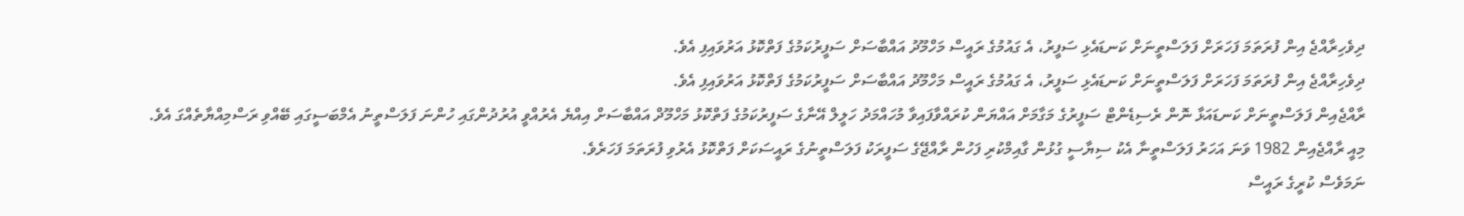ދިވެހިރާއްޖެ އިން ފުރަތަމަ ފަހަރަށް ފަލަސްތީނަށް ކަނޑައެޅި ސަފީރު، އެ ގައުމުގެ ރައީސް މަހްމޫދު އައްބާސަށް ސަފީރުކަމުގެ ފަތްކޮޅު އަރުވައިފި އެވެ.
ދިވެހިރާއްޖެ އިން ފުރަތަމަ ފަހަރަށް ފަލަސްތީނަށް ކަނޑައެޅި ސަފީރު، އެ ގައުމުގެ ރައީސް މަހްމޫދު އައްބާސަށް ސަފީރުކަމުގެ ފަތްކޮޅު އަރުވައިފި އެވެ.
ރާއްޖެއިން ފަލަސްތީނަށް ކަނޑައަޅާ ނޮން ރެސިޑެންޓް ސަފީރުގެ މަގާމަށް އައްޔަން ކުރައްވާފައިވާ މުހައްމަދު ހަލީލް އޭނާގެ ސަފީރުކަމުގެ ފަތްކޮޅު މަހްމޫދް އައްބާސަށް އިއްޔެ އެރުއްވީ އުރުދުންގައި ހުންނަ ފަލަސްތީނު އެމްބަސީގައި ބޭއްވި ރަސްމިއްޔާތެއްގަ އެވެ.
މިއީ ރާއްޖެއިން 1982 ވަނަ އަހަރު ފަލަސްތީނާ އެކު ސިޔާސީ ގުޅުން ގާއިމްކުރި ފަހުން ރާއްޖޭގެ ސަފީރަކު ފަލަސްތީނުގެ ރައީސަކަށް ފަތްކޮޅު އެރުވި ފުރަތަމަ ފަހަރެވެ.
ނަމަވެސް ކުރީގެ ރައީސް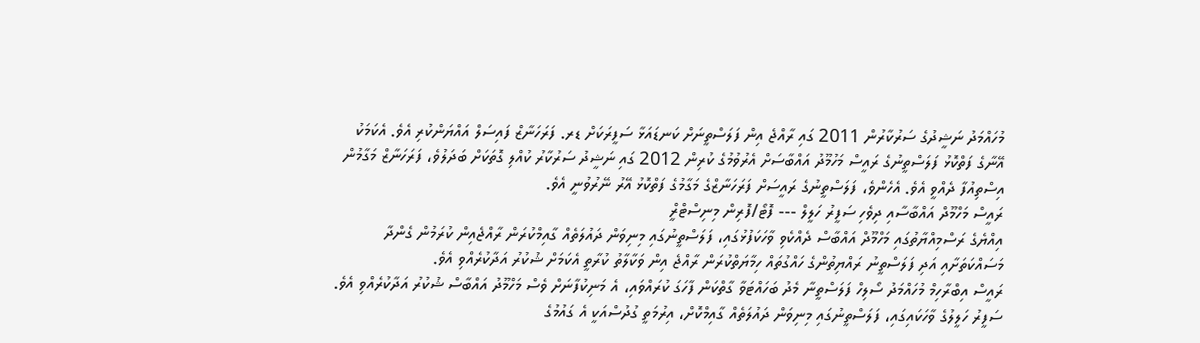މުހައްމަދު ނަޝީދުގެ ސަރުކާރުން 2011 ގައި ރާއްޖެ އިން ފަލަސްތީނަށް ކަނޑައަޅާ ސަފީރަކަށް ޑރ. ފަރަހަނާޒް ފައިސަލް އައްޔަންކުރި އެވެ. އެކަމަކު އޭނާގެ ފަތްކޮޅު ފަލަސްތީނުގެ ރައީސް މަހުމޫދު އައްބާސަށް އެރުވުމުގެ ކުރިން 2012 ގައި ނަޝީދު ސަރުކާރު ކުއްލި ގޮތަކަށް ބަދަލުވެ، ފަރަހަނާޒް މަގާމުން އިސްތިއުފާ ދެއްވީ އެވެ. އެހެންވެ، ފަލަސްތީނުގެ ރައީސަށް ފަރަހަނާޒްގެ މަގާމުގެ ފަތްކޮޅު އޭރު ނޭރުވުނީ އެވެ.
ރައީސް މަހްމޫދް އައްބާސާއި ދިވެހި ސަފީރު ހަލީލް --- ފޮޓޯ/ފޮރިން މިނިސްޓްރީް
އިއްޔެގެ ރަސްމިއްޔާތުގައި މަހްމޫދް އައްބާސް ދެއްކެވި ވާހަކަފުޅުގައި، ފަލަސްތީނުގައި މިނިވަން ދައުލަތެއް ގާއިމްކުރަން ރާއްޖެއިން ކުރަމުން ގެންދާ މަސައްކަތަށާއި އަދި ފަލަސްތީނު ރައްޔިތުންގެ ހައްގުތައް ހިމާޔަތްކުރަން ރާއްޖެ އިން ވަކާލާތު ކުރާތީ އެކަމަށް ޝުކުރު އަދާކުރެއްވި އެވެ.
ރައީސް އިބްރާހިމް މުހައްމަދު ސޯލިހް ފަލަސްތީނާ މެދު ބަހައްޓަވާ ގާތްކަން ފާހަގަ ކުރައްވައި، އެ މަނިކުފާނަށް ވެސް މަހްމޫދު އައްބާސް ޝުކުރު އަދާކުރެއްވި އެވެ.
ސަފީރު ހަލީލުގެ ވާހަކައިގައި، ފަލަސްތީނުގައި މިނިވަން ދައުލަތެއް ގާއިމްކޮށް، އިރުމަތީ ގުދުސްއަކީ އެ ގައުމުގެ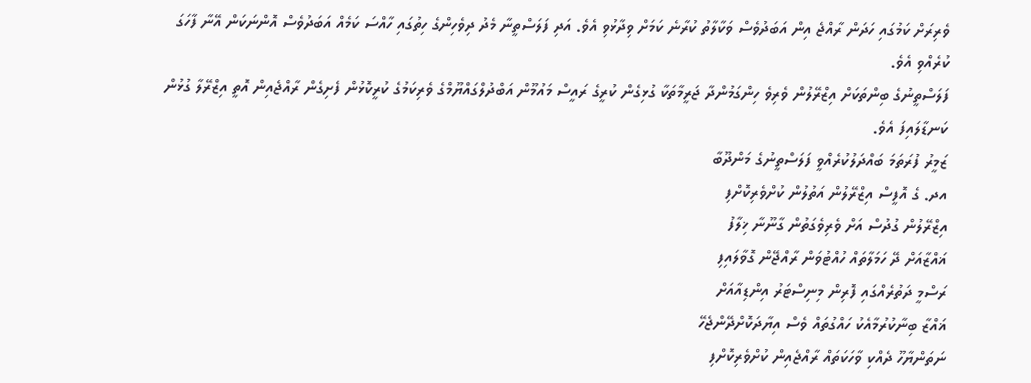ވެރިރަށް ކަމުގައި ހަދަން ރާއްޖެ އިން އަބަދުވެސް ވަކާލާތު ކުރާނެ ކަމަށް ވިދާޅުވި އެވެ. އަދި ފަލަސްތީނާ މެދު ދިވެހިންގެ ހިތުގައި ހާއްސަ ކަމެއް އަބަދުވެސް އޮންނަކަން އޭނާ ފާހަގަ ކުރެއްވި އެވެ.
ފަލަސްތީނުގެ ބިންތަކަށް އިޒްރޭލުން ވެރިވެ ހިންގަމުންދާ ޖަރީމާތަކާ ގުޅިގެން ކުރީގެ ރައީސް މައުމޫން އަބްދުލްގައްޔޫމްގެ ވެރިކަމުގެ ކުރީކޮޅުން ފެށިގެން ރާއްޖެއިން އޮތީ އިޒްރޭލާ ގުޅުން ކަނޑާލައިފަ އެވެ.
ޒަމީރު ފުރަތަމަ ބައްދަލުކުރެއްވީ ފަލަސްތީނުގެ މަންދޫބާ
އދ. ގެ އޮފީސް އިޒްރޭލުން އަތުލުން ކުށްވެރިކޮށްފި
އިޒްރޭލުން ގުދުސް އަށް ވެރިވެގަތުން ގާނޫނާ ޚިލާފު
ޣައްޒާއަށް ދޭ ހަމަލާތައް ހުއްޓުވަން ރާއްޖޭން ގޮވާލައިފި
ރަސްމީ ދަތުރެއްގައި ފޮރިން މިނިސްޓަރު އިންޑިއާއަށް
ޣައްޒާ ބިނާކުރުމާއެކު ހައްގުތައް ވެސް އިޔާދަކޮށްދޭންޖެހޭ
ނަތަންޔާހޫ ދެއްކި ވާހަކަތައް ރާއްޖެއިން ކުށްވެރިކޮށްފި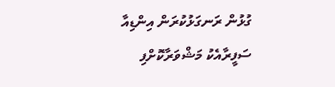ގުޅުން ރަނގަޅުކުރަން އިންޑިއާ ސަފީރާއެކު މަޝްވަރާކޮށްފި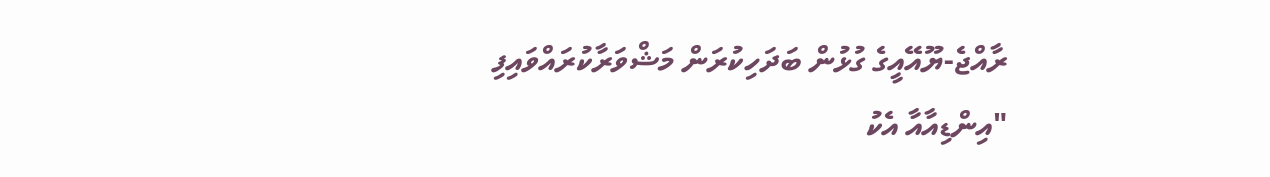ރާއްޖެ-ޔޫއޭއީގެ ގުޅުން ބަދަހިކުރަން މަޝްވަރާކުރައްވައިފި
"އިންޑިއާއާ އެކު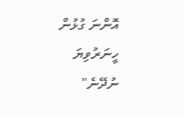އޮންނަ ގުޅުން ހީނަރުވިޔަ ނުދޭނެ"